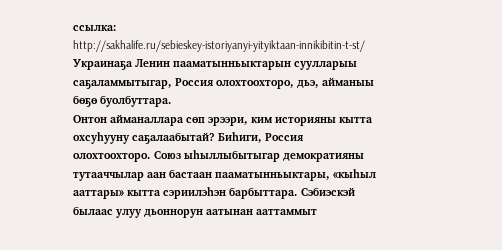ссылка:
http://sakhalife.ru/sebieskey-istoriyanyi-yityiktaan-innikibitin-t-st/ Украинаҕа Ленин пааматынньыктарын суулларыы саҕаламмытыгар, Россия олохтоохторо, дьэ, айманыы бөҕө буолбуттара.
Онтон айманаллара сөп эрээри, ким историяны кытта охсуһууну саҕалаабытай? Биһиги, Россия олохтоохторо. Союз ыһыллыбытыгар демократияны тутааччылар аан бастаан пааматынньыктары, «кыһыл ааттары» кытта сэриилэһэн барбыттара. Сэбиэскэй былаас улуу дьоннорун аатынан ааттаммыт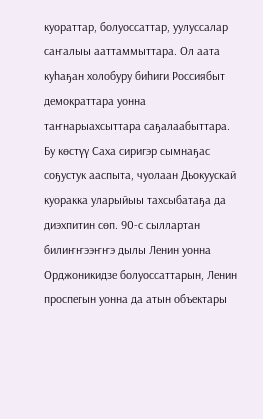куораттар, болуоссаттар, уулуссалар саҥалыы ааттаммыттара. Ол аата куһаҕан холобуру биһиги Россиябыт демократтара уонна таҥнарыахсыттара саҕалаабыттара.
Бу көстүү Саха сиригэр сымнаҕас соҕустук ааспыта, чуолаан Дьокуускай куоракка уларыйыы тахсыбатаҕа да диэхпитин сөп. 90-с сыллартан билиҥҥээҥҥэ дылы Ленин уонна Орджоникидзе болуоссаттарын, Ленин проспегын уонна да атын объектары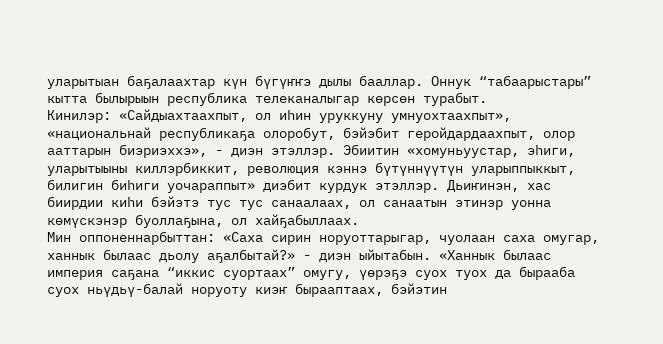уларытыан баҕалаахтар күн бүгүҥҥэ дылы бааллар. Оннук “табаарыстары” кытта былырыын республика телеканалыгар көрсөн турабыт.
Кинилэр: «Сайдыахтаахпыт, ол иһин уруккуну умнуохтаахпыт», «национальнай республикаҕа олоробут, бэйэбит геройдардаахпыт, олор ааттарын биэриэххэ», - диэн этэллэр. Эбиитин «хомуньуустар, эһиги, уларытыыны киллэрбиккит, революция кэннэ бүтүннүүтүн уларыппыккыт, билигин биһиги уочараппыт» диэбит курдук этэллэр. Дьиҥинэн, хас биирдии киһи бэйэтэ тус тус санаалаах, ол санаатын этинэр уонна көмүскэнэр буоллаҕына, ол хайҕабыллаах.
Мин оппоненнарбыттан: «Саха сирин норуоттарыгар, чуолаан саха омугар, ханнык былаас дьолу аҕалбытай?» - диэн ыйытабын. «Ханнык былаас империя саҕана “иккис суортаах” омугу, үөрэҕэ суох туох да бырааба суох ньүдьү-балай норуоту киэҥ бырааптаах, бэйэтин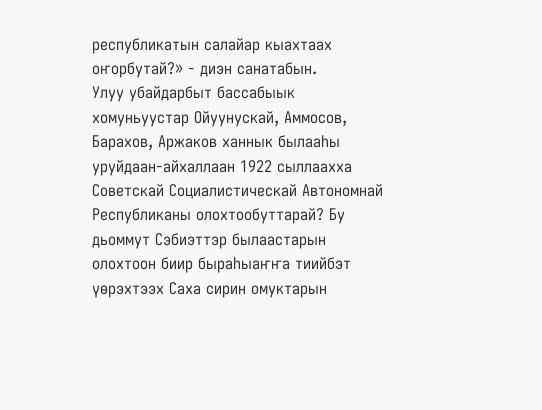республикатын салайар кыахтаах оҥорбутай?» - диэн санатабын.
Улуу убайдарбыт бассабыык хомуньуустар Ойуунускай, Аммосов, Барахов, Аржаков ханнык былааһы уруйдаан-айхаллаан 1922 сыллаахха Советскай Социалистическай Автономнай Республиканы олохтообуттарай? Бу дьоммут Сэбиэттэр былаастарын олохтоон биир быраһыаҥҥа тиийбэт үөрэхтээх Саха сирин омуктарын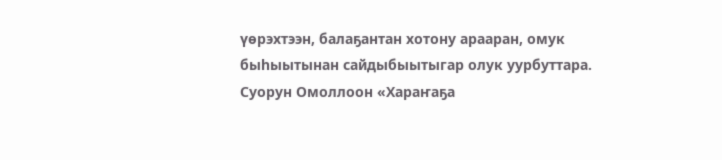үөрэхтээн, балаҕантан хотону арааран, омук быһыытынан сайдыбыытыгар олук уурбуттара. Суорун Омоллоон «Хараҥаҕа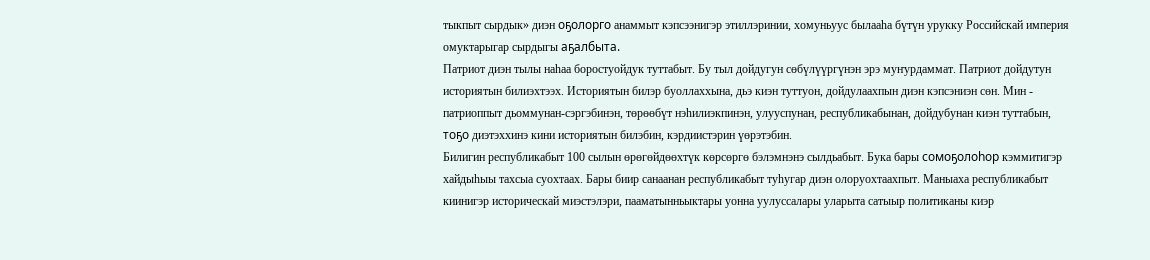тыкпыт сырдык» диэн оҕолорго анаммыт кэпсээнигэр этиллэринии, хомуньуус былааһа бүтүн урукку Российскай империя омуктарыгар сырдыгы аҕалбыта.
Патриот диэн тылы наһаа боростуойдук туттабыт. Бу тыл дойдугун сөбүлүүргүнэн эрэ муҥурдаммат. Патриот дойдутун историятын билиэхтээх. Историятын билэр буоллаххына, дьэ киэн туттуон, дойдулаахпын диэн кэпсэниэн сөн. Мин - патриоппыт дьоммунан-сэргэбинэн, төрөөбүт нэһилиэкпинэн, улууспунан, республикабынан, дойдубунан киэн туттабын, тоҕо диэтэххинэ кини историятын билэбин, кэрдиистэрин үөрэтэбин.
Билигин республикабыт 100 сылын өрөгөйдөөхтүк көрсөргө бэлэмнэнэ сылдьабыт. Бука бары сомоҕолоһор кэммитигэр хайдыһыы тахсыа суохтаах. Бары биир санаанан республикабыт туһугар диэн олоруохтаахпыт. Маныаха республикабыт киинигэр историческай миэстэлэри, пааматынньыктары уонна уулуссалары уларыта сатыыр политиканы киэр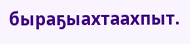быраҕыахтаахпыт.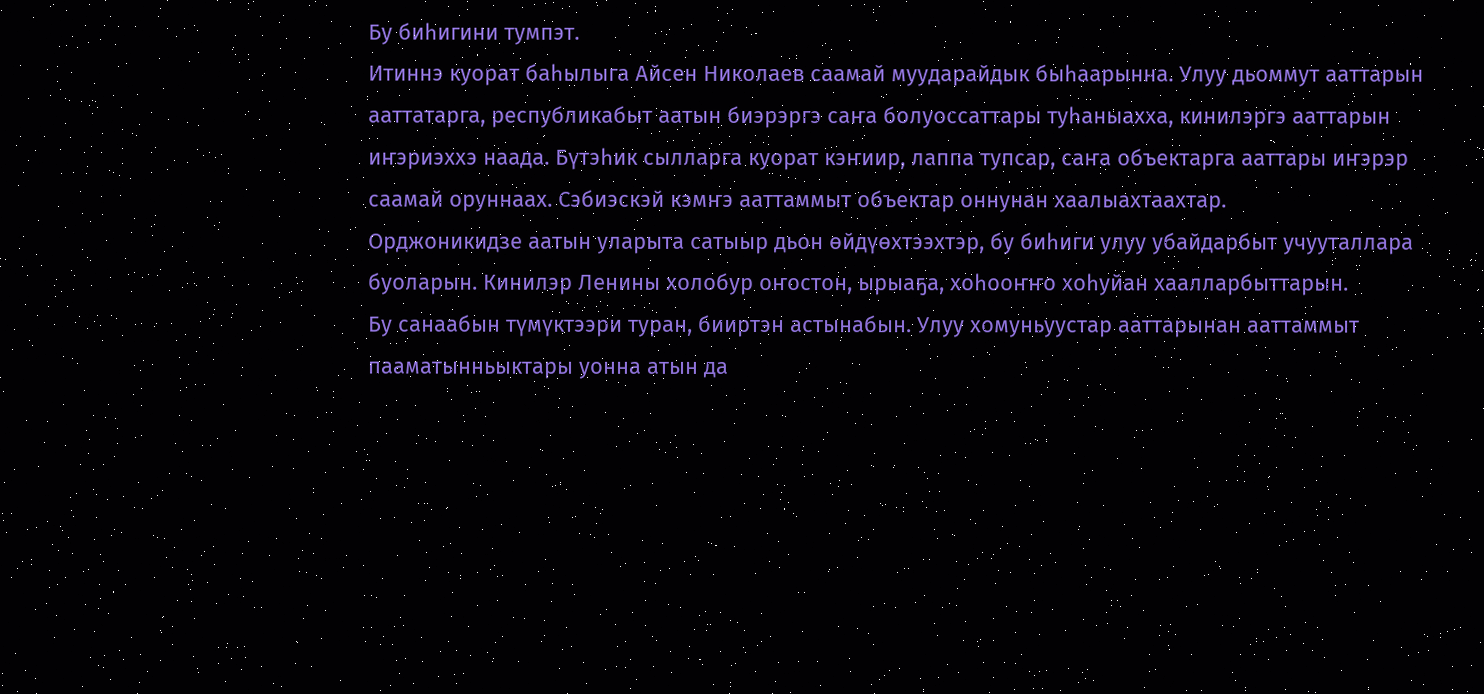Бу биһигини тумпэт.
Итиннэ куорат баһылыга Айсен Николаев саамай муударайдык быһаарынна. Улуу дьоммут ааттарын ааттатарга, республикабыт аатын биэрэргэ саҥа болуоссаттары туһаныахха, кинилэргэ ааттарын иҥэриэххэ наада. Бүтэһик сылларга куорат кэҥиир, лаппа тупсар, саҥа объектарга ааттары иҥэрэр саамай оруннаах. Сэбиэскэй кэмҥэ ааттаммыт объектар оннунан хаалыахтаахтар.
Орджоникидзе аатын уларыта сатыыр дьон өйдүөхтээхтэр, бу биһиги улуу убайдарбыт учууталлара буоларын. Кинилэр Ленины холобур оҥостон, ырыаҕа, хоһооҥҥо хоһуйан хаалларбыттарын.
Бу санаабын түмүктээри туран, бииртэн астынабын. Улуу хомуньуустар ааттарынан ааттаммыт пааматынньыктары уонна атын да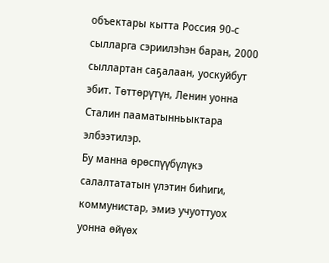объектары кытта Россия 90-с сылларга сэриилэһэн баран, 2000 сыллартан саҕалаан, уоскуйбут эбит. Төттөрүтүн, Ленин уонна Сталин пааматынньыктара элбээтилэр.
Бу манна өрөспүүбүлүкэ салалтататын үлэтин биһиги, коммунистар, эмиэ учуоттуох уонна өйүөх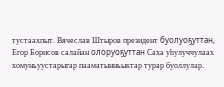тустаахпыт. Вячеслав Штыров президент буолуоҕуттан, Егор Борисов салайан олоруоҕуттан Саха уһулуччулаах хомуньуустарыгар пааматынньыктар турар буоллулар.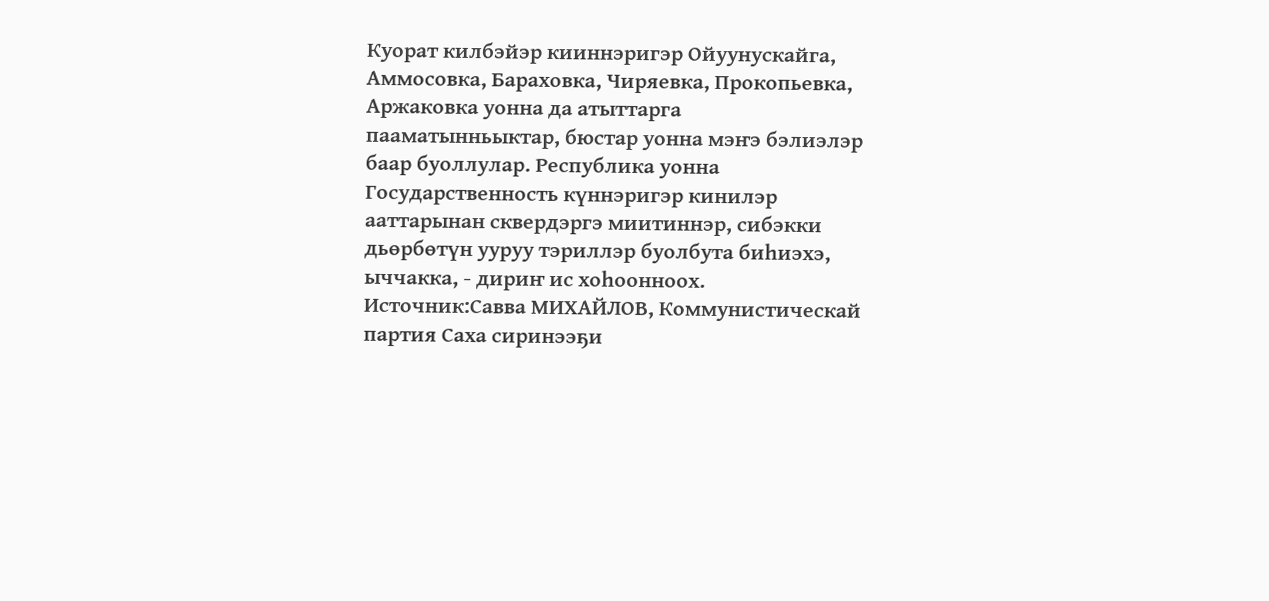Куорат килбэйэр кииннэригэр Ойуунускайга, Аммосовка, Бараховка, Чиряевка, Прокопьевка, Аржаковка уонна да атыттарга пааматынньыктар, бюстар уонна мэҥэ бэлиэлэр баар буоллулар. Республика уонна Государственность күннэригэр кинилэр ааттарынан сквердэргэ миитиннэр, сибэкки дьөрбөтүн ууруу тэриллэр буолбута биһиэхэ, ыччакка, - дириҥ ис хоһоонноох.
Источник:Савва МИХАЙЛОВ, Коммунистическай партия Саха сиринээҕи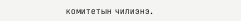комитетын чилиэнэ.